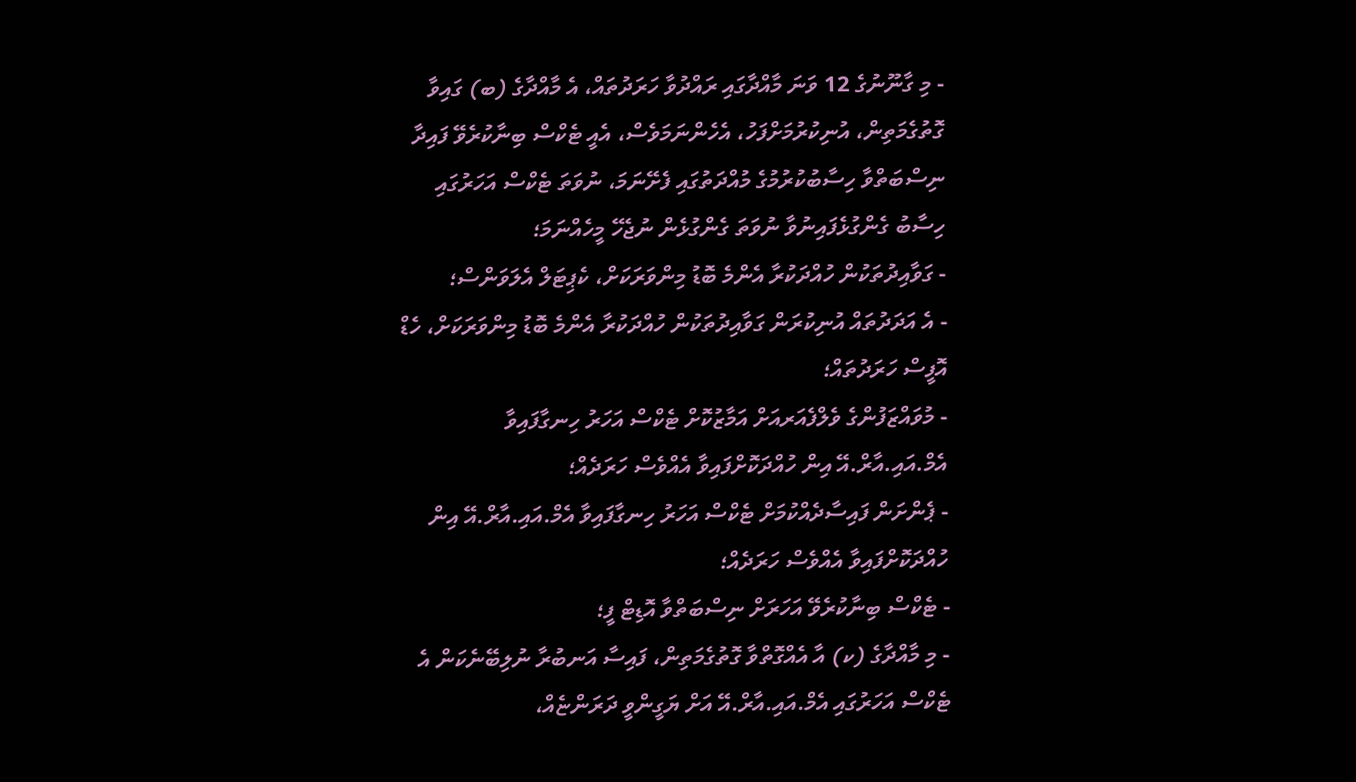- މި ގާނޫނުގެ 12 ވަނަ މާއްދާގައި ރައްދުވާ ހަރަދުތައް، އެ މާއްދާގެ (ބ) ގައިވާ ގޮތުގެމަތިން، އުނިކުރުމަށްފަހު، އެހެންނަމަވެސް، އެއީ ޓެކްސް ބިނާކުރެވޭ ފައިދާ ނިސްބަތްވާ ހިސާބުކުރުމުގެ މުއްދަތުގައި ފެށޭނަމަ، ނުވަތަ ޓެކްސް އަހަރުގައި ހިސާބު ގެންގުޅެފައިނުވާ ނުވަތަ ގެންގުޅެން ނުޖެހޭ މީހެއްނަމަ؛
- ގަވާއިދުތަކުން ހުއްދަކުރާ އެންމެ ބޮޑު މިންވަރަކަށް، ކެޕިޓަލް އެލަވަންސް؛
- އެ އަދަދުތައް އުނިކުރަން ގަވާއިދުތަކުން ހުއްދަކުރާ އެންމެ ބޮޑު މިންވަރަކަށް، ހެޑް އޮފީސް ހަރަދުތައް؛
- މުވައްޒަފުންގެ ވެލްފެއަރއަށް އަމާޒުކޮށް ޓެކްސް އަހަރު ހިނގާފައިވާ އެމް.އައި.އާރް.އޭ އިން ހުއްދަކޮށްފައިވާ އެއްވެސް ހަރަދެއް؛
- ޕެންށަން ފައިސާދެއްކުމަށް ޓެކްސް އަހަރު ހިނގާފައިވާ އެމް.އައި.އާރް.އޭ އިން ހުއްދަކޮށްފައިވާ އެއްވެސް ހަރަދެއް؛
- ޓެކްސް ބިނާކުރެވޭ އަހަރަށް ނިސްބަތްވާ އޮޑިޓް ފީ؛
- މި މާއްދާގެ (ކ) އާ އެއްގޮތްވާ ގޮތުގެމަތިން، ފައިސާ އަނބުރާ ނުލިބޭނެކަން އެ ޓެކްސް އަހަރުގައި އެމް.އައި.އާރް.އޭ އަށް ޔަގީންވީ ދަރަންޏެއް،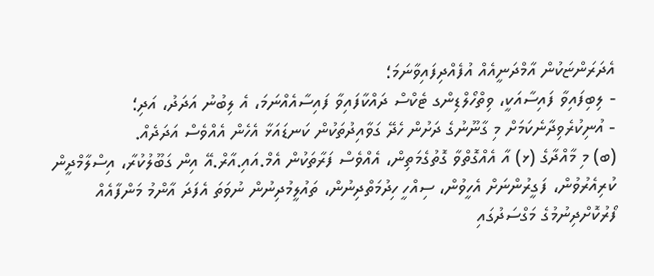އެދަރަންޏަކުން އާމްދަނީއެއް އުފެއްދިފައިވާނަމަ؛
- ލިބިފައިވާ ފައިސާއަކީ، ވިތްހޯލްޑިންގ ޓެކްސް ދައްކާފައިވާ ފައިސާއެއްނަމަ، އެ ލިބުނު އަދަދު، އަދި؛
- އުނިކުރެވިދާނެކަމަށް މި ގާނޫނުގެ ދަށުން ހެދޭ ގަވާއިދުތަކުން ކަނޑައަޅާ އެހެން އެއްވެސް އަދަދެއް.
(ބ) މި މާއްދާގެ (ޅ) އާ އެއްގޮތްވާ ގޮތުގެމަތިން، އެއްވެސް ފަރާތަކުން އެމް.އައި.އާރް.އޭ އިން ގަބޫލުކުރާ، އިސްލާމްދީން ކުރިއެރުވުން، ފަގީރުންނަށް އެހީވުން، ސިއްހީ ހިދުމަތްދިނުން، ތައުލީމުދިނުން ނުވަތަ އެފަދަ އާންމު މަންފާއެއް ފޯރުކޮށްދިނުމުގެ މަގްސަދުގައި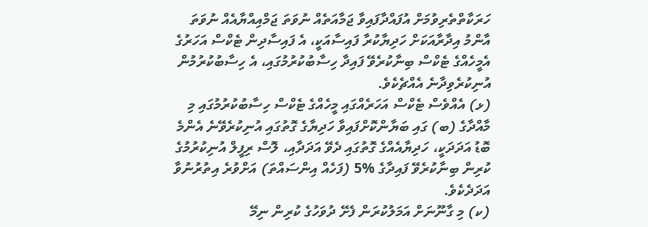ހަރަކާތްތެރިވުމަށް އުފައްދާފައިވާ ޖަމާއަތެއް ނުވަތަ ޖަމްއިއްޔާއެއް ނުވަތަ އާންމު އިދާރާއަކަށް ހަދިޔާކުރާ ފައިސާއަކީ، އެ ފައިސާދިން ޓެކްސް އަހަރުގެ އެމީހެއްގެ ޓެކްސް ބިނާކުރެވޭ ފައިދާ ހިސާބުކުރުމުގައި، އެ ހިސާބުކުރުމުން އުނިކުރެވިދާނެ އެއްޗެކެވެ.
(ޅ) އެއްވެސް ޓެކްސް އަހަރެއްގައި މީހެއްގެ ޓެކްސް ހިސާބުކުރުމުގައި މި މާއްދާގެ (ބ) ގައި ބަޔާންކޮށްފައިވާ ހަދިޔާގެ ގޮތުގައި އުނިކުރެވޭނެ އެންމެ ބޮޑު އަދަދަކީ، ހަދިޔާއެއްގެ ގޮތުގައި ދެވޭ އަދަދާއި، ލޮސް ރިފީލް އުނިކުރުމުގެ ކުރިން ބިނާކުރެވޭ ފައިދާގެ %5 (ފަހެއް އިންސައްތަ) އަށްވުރެ އިތުރުނުވާ އަދަދެކެވެ.
(ކ) މި ގާނޫނަށް އަމަލުކުރަން ފެށޭ ދުވަހުގެ ކުރިން ނިމޭ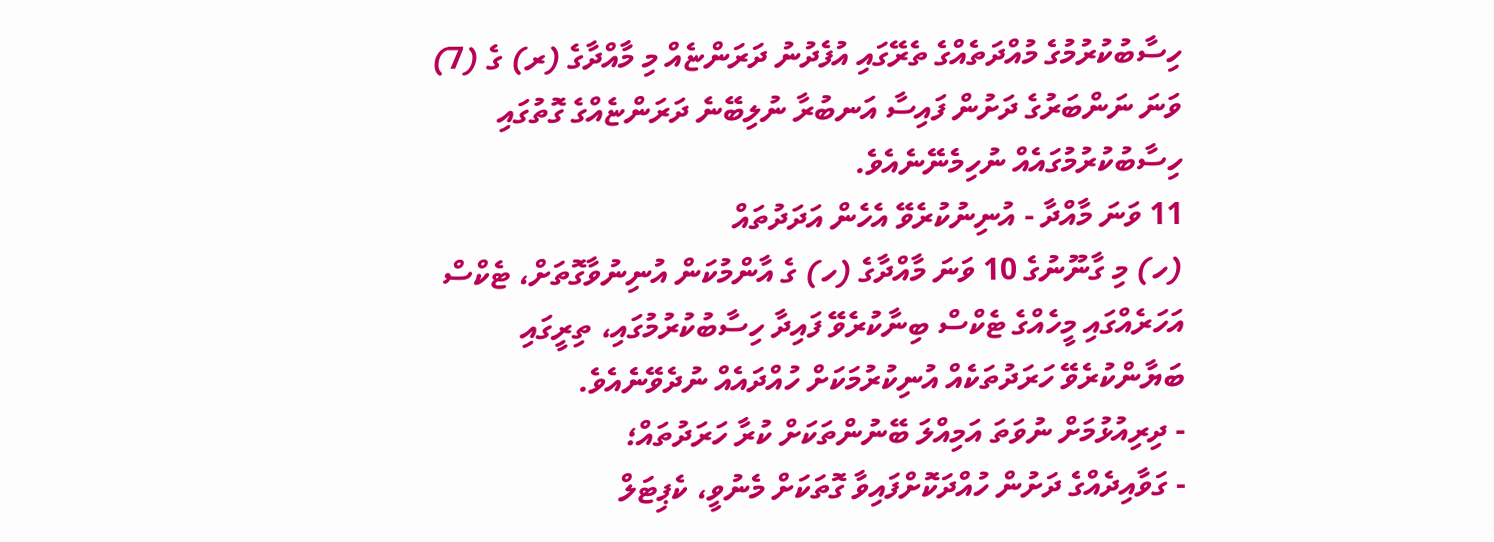ހިސާބުކުރުމުގެ މުއްދަތެއްގެ ތެރޭގައި އުފެދުނު ދަރަންޏެއް މި މާއްދާގެ (ރ) ގެ (7) ވަނަ ނަންބަރުގެ ދަށުން ފައިސާ އަނބުރާ ނުލިބޭނެ ދަރަންޏެއްގެ ގޮތުގައި ހިސާބުކުރުމުގައެއް ނުހިމެނޭނެއެވެ.
11 ވަނަ މާއްދާ - އުނިނުކުރެވޭ އެހެން އަދަދުތައް
(ހ) މި ގާނޫނުގެ 10 ވަނަ މާއްދާގެ (ހ) ގެ އާންމުކަން އުނިނުވާގޮތަށް، ޓެކްސް އަހަރެއްގައި މީހެއްގެ ޓެކްސް ބިނާކުރެވޭ ފައިދާ ހިސާބުކުރުމުގައި، ތިރީގައި ބަޔާންކުރެވޭ ހަރަދުތަކެއް އުނިކުރުމަކަށް ހުއްދައެއް ނުދެވޭނެއެވެ.
- ދިރިއުޅުމަށް ނުވަތަ އަމިއްލަ ބޭނުންތަކަށް ކުރާ ހަރަދުތައް؛
- ގަވާއިދެއްގެ ދަށުން ހުއްދަކޮށްފައިވާ ގޮތަކަށް މެނުވީ، ކެޕިޓަލް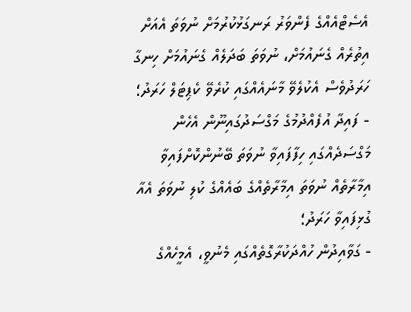އެސެޓްއެއްގެ ފެންވަރު ރަނގަޅުކުރުމަށް ނުވަތަ އެއަށް އިތުރެއް ގެނައުމަށް، ނުވަތަ ބަދަލެއް ގެނައުމަށް ހިނގާ ހަރަދުވެސް އެކުލެވޭ މާނައެއްގައި ކުރެވޭ ކެޕިޓަލް ހަރަދު؛
- ފައިދާ އުފެއްދުމުގެ މަގްސަދުގައިނޫން އެހެން މަގްސަދެއްގައި ހިފާފައިވާ ނުވަތަ ބޭނުންކޮށްފައިވާ އިމާރާތެއް ނުވަތަ އިމާރާތެއްގެ ބައެއްގެ ކުލި ނުވަތަ އެއާ ގުޅިފައިވާ ހަރަދު؛
- ގަވާއިދުން ހުއްދަކުރާގޮތެއްގައި މެނުވީ، އެމީހެއްގެ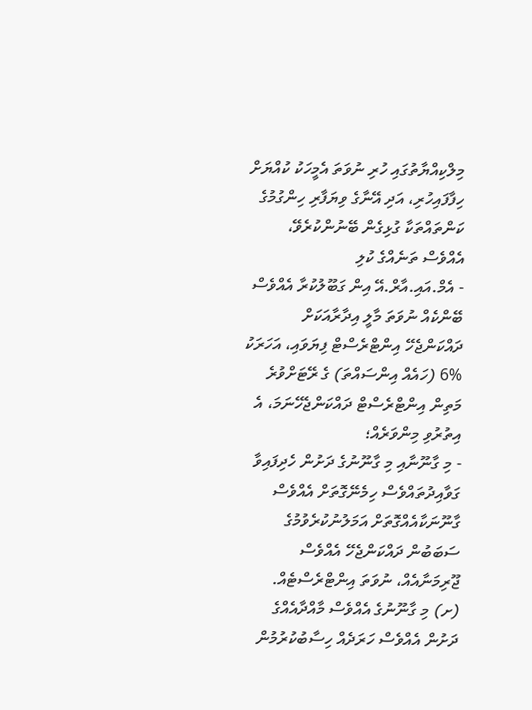މިލްކިއްޔާތުގައި ހުރި ނުވަތަ އެމީހަކު ކުއްޔަށް ހިފާފައިހުރި، އަދި އޭނާގެ ވިޔަފާރި ހިންގުމުގެ ކަންތައްތަކާ ގުޅިގެން ބޭނުންކުރެވޭ، އެއްވެސް ތަނެއްގެ ކުލި
- އެމް.އައި.އާރް.އޭ އިން ގަބޫލުކުރާ އެއްވެސް ބޭންކެއް ނުވަތަ މާލީ އިދާރާއަކަށް ދައްކަންޖެހޭ އިންޓްރެސްޓް ފިޔަވައި، އަހަރަކު %6 (ހައެއް އިންސައްތަ) ގެ ރޭޓަށްވުރެ މަތިން އިންޓްރެސްޓް ދައްކަންޖެހޭނަމަ، އެ އިތުރުވި މިންވަރެއް؛
- މި ގާނޫނާއި މި ގާނޫނުގެ ދަށުން ހެދިފައިވާ ގަވާއިދުތައްވެސް ހިމެނޭގޮތަށް އެއްވެސް ގާނޫނަކާއެއްގޮތަށް އަމަލުނުކުރެވުމުގެ ސަބަބުން ދައްކަންޖެހޭ އެއްވެސް ޖޫރިމަނާއެއް، ނުވަތަ އިންޓްރެސްޓެއް.
(ށ) މި ގާނޫނުގެ އެއްވެސް މާއްދާއެއްގެ ދަށުން އެއްވެސް ހަރަދެއް ހިސާބުކުރުމުން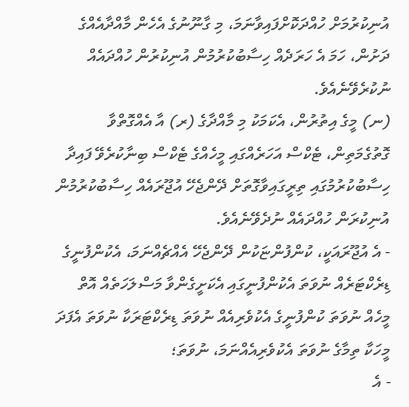އުނިކުރުމަށް ހުއްދަކޮށްފައިވާނަމަ، މި ގާނޫނުގެ އެހެން މާއްދާއެއްގެ ދަށުން، ހަމަ އެ ހަރަދެއް ހިސާބުކުރުމުން އުނިކުރުން ހުއްދައެއް ނުކުރެވޭނެއެވެ.
(ނ) މީގެ އިތުރުން، އެކަމަކު މި މާއްދާގެ (ރ) އާ އެއްގޮތްވާ ގޮތުގެމަތިން، ޓެކްސް އަހަރެއްގައި މީހެއްގެ ޓެކްސް ބިނާކުރެވޭ ފައިދާ ހިސާބުކުރުމުގައި ތިރީގައިވާގޮތަށް ދޭންޖެހޭ އުޖޫރައެއް ހިސާބުކުރުމުން އުނިކުރަން ހުއްދައެއް ނުދެވޭނެއެވެ.
- އެ އުޖޫރައަކީ، ކުންފުންޏަކުން ދޭންޖެހޭ އެއްޗެއްނަމަ، އެކުންފުނީގެ ޑިރެކްޓަރެއް ނުވަތަ އެކުންފުނީގައި އެކަށީގެންވާ މަސްލަހަތެއް އޮތް މީހެއް ނުވަތަ ކުންފުނީގެ އެކުވެރިއެއް ނުވަތަ ޑިރެކްޓަރަކާ ނުވަތަ އެފަދަ މީހަކާ ތިމާގެ ނުވަތަ އެކުވެރިއެއްނަމަ، ނުވަތަ؛
- އެ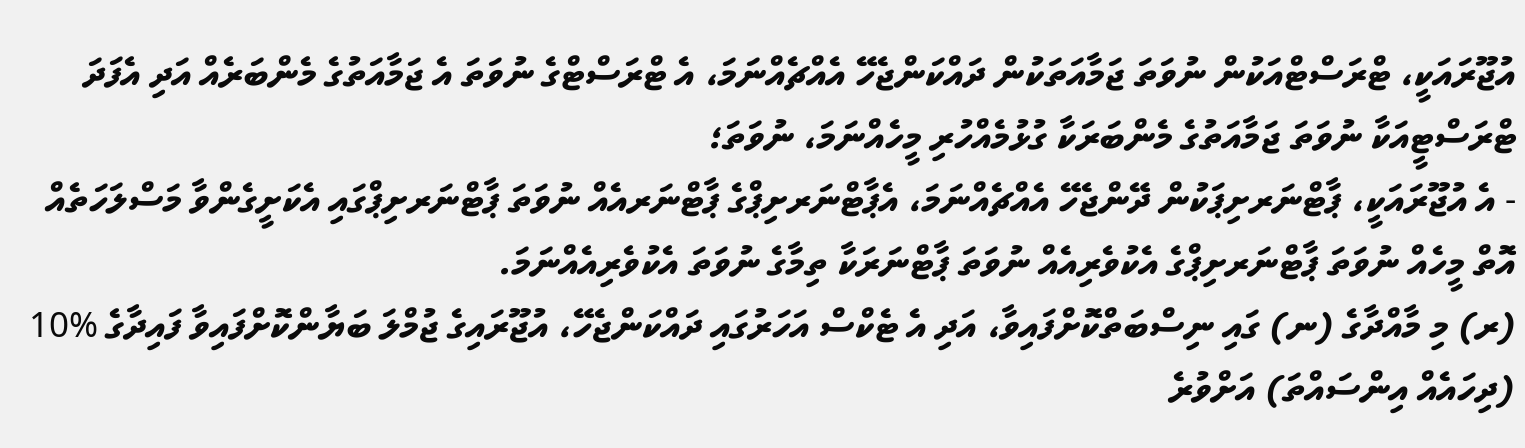އުޖޫރައަކީ، ޓްރަސްޓްއަކުން ނުވަތަ ޖަމާއަތަކުން ދައްކަންޖެހޭ އެއްޗެއްނަމަ، އެ ޓްރަސްޓްގެ ނުވަތަ އެ ޖަމާއަތުގެ މެންބަރެއް އަދި އެފަދަ ޓްރަސްޓީއަކާ ނުވަތަ ޖަމާއަތުގެ މެންބަރަކާ ގުޅުމެއްހުރި މީހެއްނަމަ، ނުވަތަ؛
- އެ އުޖޫރައަކީ، ޕާޓްނަރށިޕަކުން ދޭންޖެހޭ އެއްޗެއްނަމަ، އެޕާޓްނަރށިޕްގެ ޕާޓްނަރއެއް ނުވަތަ ޕާޓްނަރށިޕްގައި އެކަށީގެންވާ މަސްލަހަތެއް އޮތް މީހެއް ނުވަތަ ޕާޓްނަރށިޕްގެ އެކުވެރިއެއް ނުވަތަ ޕާޓްނަރަކާ ތިމާގެ ނުވަތަ އެކުވެރިއެއްނަމަ.
(ރ) މި މާއްދާގެ (ނ) ގައި ނިސްބަތްކޮށްފައިވާ، އަދި އެ ޓެކްސް އަހަރުގައި ދައްކަންޖެހޭ، އުޖޫރައިގެ ޖުމްލަ ބަޔާންކޮށްފައިވާ ފައިދާގެ %10 (ދިހައެއް އިންސައްތަ) އަށްވުރެ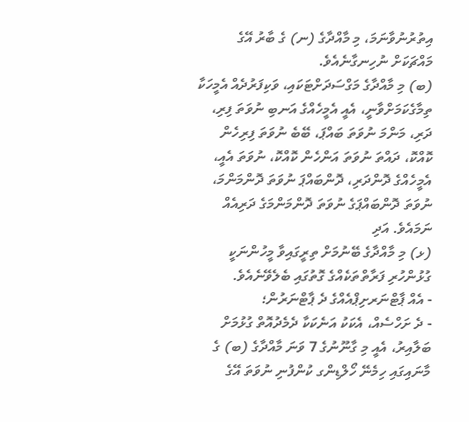އިތުރުނުވާނަމަ، މި މާއްދާގެ (ނ) ގެ ބާރު އޭގެ މައްޗަކަށް ނުހިނގާނެއެވެ.
(ބ) މި މާއްދާގެ މަގްސަދަށްޓަކައި، ވަކިފަރުދެއް އެމީހަކާ ތިމާގެކަމަށްވާނީ، އެއީ އެމީހެއްގެ އަނބި ނުވަތަ ފިރި، ދަރި، މަންމަ ނުވަތަ ބައްޕަ، ބޭބެ ނުވަތަ ފިރިހެން ކޮއްކޮ، ދައްތަ ނުވަތަ އަންހެން ކޮއްކޮ، ނުވަތަ އެއީ، އެމީހެއްގެ ދޮންދަރި، ދޮންބައްޕަ ނުވަތަ ދޮންމަންމަ، ނުވަތަ ދޮންބައްޕަގެ ނުވަތަ ދޮންމަންމަގެ ދަރިއެއް ނަމައެވެ. އަދި
(ޅ) މި މާއްދާގެ ބޭނުމަށް ތިރީގައިވާ މީހުންނަކީ ގުޅުންހުރި ފަރާތްތަކެއްގެ ގޮތުގައި ބެލެވޭނެއެވެ.
- އެއް ޕާޓްނަރށިޕްއެއްގެ ދެ ޕާޓްނަރުން؛
- ދެ ށަހްސެއް، އެކަކު އަނެކަކާ ދެމެދުއޮތް ގުޅުމަށް ބަލާއިރު، އެއީ މި ގާނޫނުގެ 7 ވަނަ މާއްދާގެ (ބ) ގެ މާނައިގައި ހިމެނޭ ހޯލްޑިންގ ކުންފުނި ނުވަތަ އޭގެ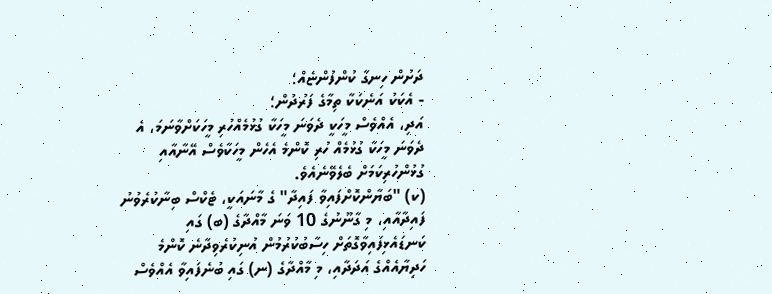ދަށުން ހިނގާ ކުންފުންޏެއް؛
- އެކަކު އަނެކަކާ ތިމާގެ ފަރުދުން؛
އަދި، އެއްވެސް މީހަކީ ދެވަނަ މީހަކާ ގުޅުމެއްހުރި މީހަކަށްވާނަމަ، އެ ދެވަނަ މީހަކާ ގުޅުމެއް ހުރި ކޮންމެ އެހެން މީހަކާވެސް އޭނާއާއި ގުޅުންހުރިކަމަށް ބެލެވޭނެއެވެ.
(ކ) "ބަޔާންކޮށްފައިވާ ފައިދާ" ގެ މާނައަކީ، ޓެކްސް ބިނާކުރެވުނު ފައިދާއާއި، މި ގާނޫނުގެ 10 ވަނަ މާއްދާގެ (ބ) ގައި ކަނޑައެޅިފައިވާގޮތަށް ހިސާބުކުރުމުން އުނިކުރެވިދާނެ ކޮންމެ ހަދިޔާއެއްގެ އަދަދާއި، މި މާއްދާގެ (ނ) ގައި ބުނެފައިވާ އެއްވެސް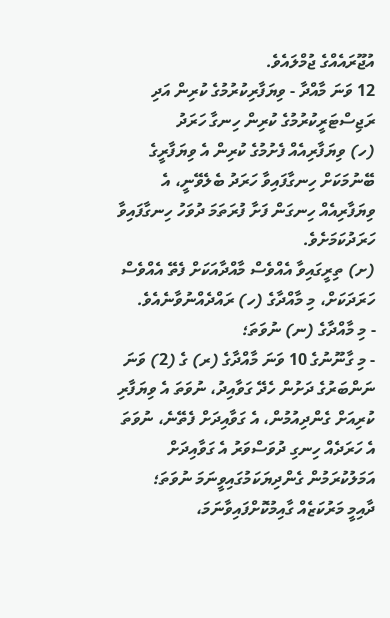އުޖޫރައެއްގެ ޖުމްލައެވެ.
12 ވަނަ މާއްދާ - ވިޔަފާރިކުރުމުގެ ކުރިން އަދި ރަޖިސްޓަރީކުރުމުގެ ކުރިން ހިނގާ ހަރަދު
(ހ) ވިޔަފާރިއެއް ފެށުމުގެ ކުރިން އެ ވިޔަފާރީގެ ބޭނުމަކަށް ހިނގާފައިވާ ހަރަދު ބެލެވޭނީ، އެ ވިޔަފާރިއެއް ހިނގަން ފަށާ ފުރަތަމަ ދުވަހު ހިނގާފައިވާ ހަރަދުކަމަށެވެ.
(ށ) ތިރީގައިވާ އެއްވެސް މާއްދާއަކަށް ފެތޭ އެއްވެސް ހަރަދަކަށް، މި މާއްދާގެ (ހ) ރައްދެއްނުވާނެއެވެ.
- މި މާއްދާގެ (ނ) ނުވަތަ؛
- މި ގާނޫނުގެ 10 ވަނަ މާއްދާގެ (ރ) ގެ (2) ވަނަ ނަންބަރުގެ ދަށުން ހެދޭ ގަވާއިދު، ނުވަތަ އެ ވިޔަފާރި ކުރިއަށް ގެންދިއުމުން، އެ ގަވާއިދަށް ފެތޭނެ، ނުވަތަ އެ ހަރަދެއް ހިނގި ދުވަސްވަރު އެ ގަވާއިދަށް އަމަލުކުރަމުން ގެންދިޔަކަމުގައިވީނަމަ ނުވަތަ؛
ދާއިމީ މަރުކަޒެއް ގާއިމުކޮށްފައިވާނަމަ،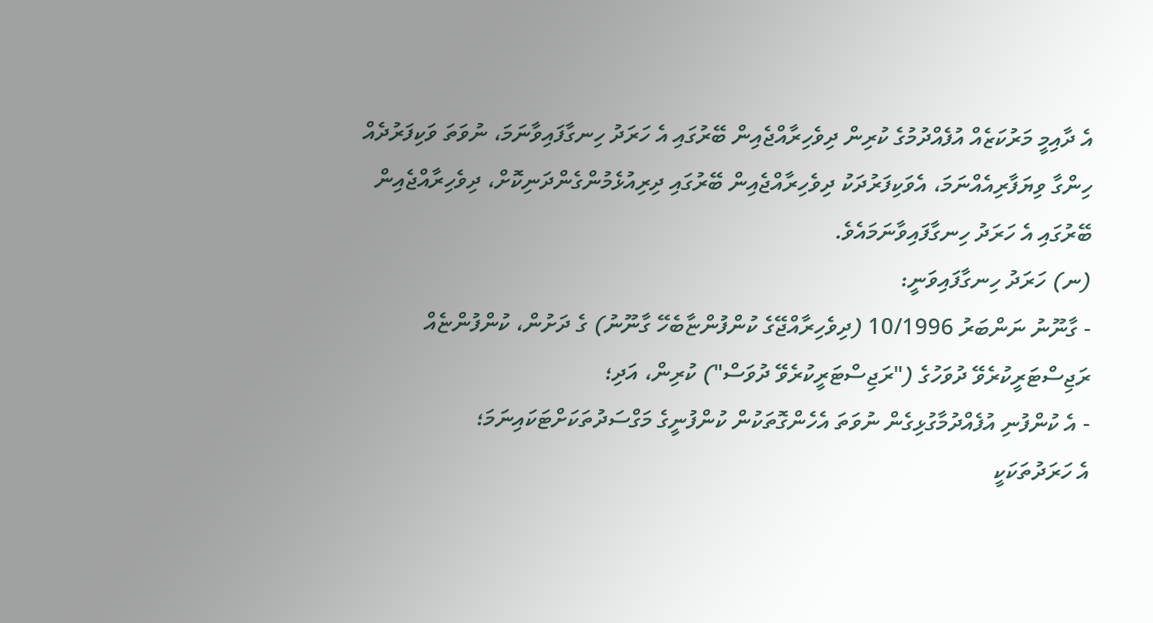އެ ދާއިމީ މަރުކަޒެއް އުފެއްދުމުގެ ކުރިން ދިވެހިރާއްޖެއިން ބޭރުގައި އެ ހަރަދު ހިނގާފައިވާނަމަ، ނުވަތަ ވަކިފަރުދެއް ހިންގާ ވިޔަފާރިއެއްނަމަ، އެވަކިފަރުދަކު ދިވެހިރާއްޖެއިން ބޭރުގައި ދިރިއުޅެމުންގެންދަނިކޮށް، ދިވެހިރާއްޖެއިން ބޭރުގައި އެ ހަރަދު ހިނގާފައިވާނަމައެވެ.
(ނ) ހަރަދު ހިނގާފައިވަނީ:
- ގާނޫނު ނަންބަރު 10/1996 (ދިވެހިރާއްޖޭގެ ކުންފުންޏާބެހޭ ގާނޫނު) ގެ ދަށުން، ކުންފުންޏެއް ރަޖިސްޓަރީކުރެވޭ ދުވަހުގެ ("ރަޖިސްޓަރީކުރެވޭ ދުވަސް") ކުރިން، އަދި؛
- އެ ކުންފުނި އުފެއްދުމާގުޅިގެން ނުވަތަ އެހެންގޮތަކުން ކުންފުނީގެ މަގްސަދުތަކަށްޓަކައިނަމަ؛
އެ ހަރަދުތަކަކީ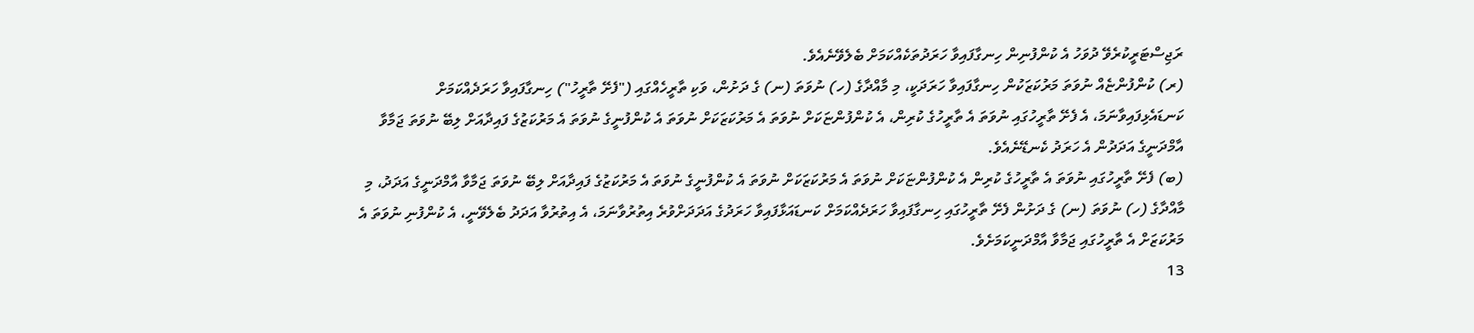ރަޖިސްޓަރީކުރެވޭ ދުވަހު އެ ކުންފުނިން ހިނގާފައިވާ ހަރަދުތަކެއްކަމަށް ބެލެވޭނެއެވެ.
(ރ) ކުންފުންޏެއް ނުވަތަ މަރުކަޒަކުން ހިނގާފައިވާ ހަރަދަކީ، މި މާއްދާގެ (ހ) ނުވަތަ (ނ) ގެ ދަށުން، ވަކި ތާރީހެއްގައި ("ފެށޭ ތާރީހު") ހިނގާފައިވާ ހަރަދެއްކަމަށް ކަނޑައެޅިފައިވާނަމަ، އެ ފެށޭ ތާރީހުގައި ނުވަތަ އެ ތާރީހުގެ ކުރިން، އެ ކުންފުންޏަކަށް ނުވަތަ އެ މަރުކަޒަކަށް ނުވަތަ އެ ކުންފުނީގެ ނުވަތަ އެ މަރުކަޒުގެ ފައިދާއަށް ލިބޭ ނުވަތަ ޖަމާވާ އާމްދަނީގެ އަދަދުން އެ ހަރަދު ކެނޑޭނެއެވެ.
(ބ) ފެށޭ ތާރީހުގައި ނުވަތަ އެ ތާރީހުގެ ކުރިން އެ ކުންފުންޏަކަށް ނުވަތަ އެ މަރުކަޒަކަށް ނުވަތަ އެ ކުންފުނީގެ ނުވަތަ އެ މަރުކަޒުގެ ފައިދާއަށް ލިބޭ ނުވަތަ ޖަމާވާ އާމްދަނީގެ އަދަދު، މި މާއްދާގެ (ހ) ނުވަތަ (ނ) ގެ ދަށުން ފެށޭ ތާރީހުގައި ހިނގާފައިވާ ހަރަދެއްކަމަށް ކަނޑައަޅާފައިވާ ހަރަދުގެ އަދަދަށްވުރެ އިތުރުވާނަމަ، އެ އިތުރުވާ އަދަދު ބެލެވޭނީ، އެ ކުންފުނި ނުވަތަ އެ މަރުކަޒަށް އެ ތާރީހުގައި ޖަމާވާ އާމްދަނީކަމަށެވެ.
13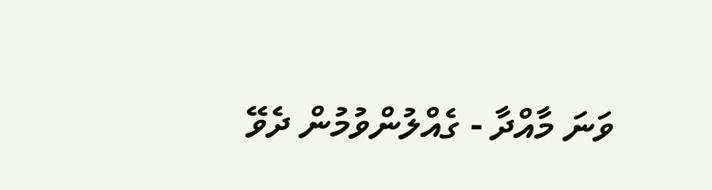ވަނަ މާއްދާ - ގެއްލުންވުމުން ދެވޭ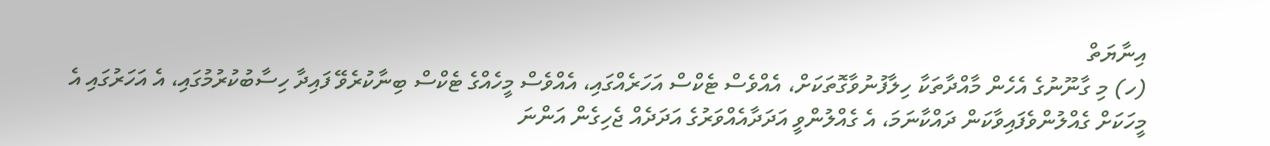އިނާޔަތް
(ހ) މި ގާނޫނުގެ އެހެން މާއްދާތަކާ ހިލާފުނުވާގޮތަކަށް، އެއްވެސް ޓެކްސް އަހަރެއްގައި، އެއްވެސް މީހެއްގެ ޓެކްސް ބިނާކުރެވޭ ފައިދާ ހިސާބުކުރުމުގައި، އެ އަހަރުގައި އެ މީހަކަށް ގެއްލުންވެފައިވާކަން ދައްކާނަމަ، އެ ގެއްލުންވީ އަދަދާއެއްވަރުގެ އަދަދެއް ޖެހިގެން އަންނަ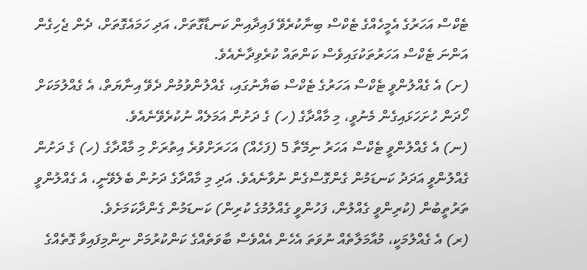ޓެކްސް އަހަރުގެ އެމީހެއްގެ ޓެކްސް ބިނާކުރެވޭ ފައިދާއިން ކަނޑާގޮތަށް، އަދި ހަމައެގޮތަށް، ދެން ޖެހިގެން އަންނަ ޓެކްސް އަހަރުތަކުގައިވެސް ކަންތައް ކުރެވިދާނެއެވެ.
(ށ) އެ ގެއްލުންވީ ޓެކްސް އަހަރުގެ ޓެކްސް ބަޔާނުގައި، ގެއްލުންވުމުން ދެވޭ އިނާޔަތް، އެ ގެއްލުމަކަށް ހޯދަން ހުށަހަޅައިގެން މެނުވީ، މި މާއްދާގެ (ހ) ގެ ދަށުން އަމަލެއް ނުކުރެވޭނެއެވެ.
(ނ) އެ ގެއްލުންވީ ޓެކްސް އަހަރު ނިމޭތާ 5 (ފަހެއް) އަހަރަށްވުރެ އިތުރަށް މި މާއްދާގެ (ހ) ގެ ދަށުން ގެއްލުންވީ އަދަދު ކަނޑަމުން ގެންގޮސްގެން ނުވާނެއެވެ. އަދި މި މާއްދާގެ ދަށުން ބެލެވޭނީ، އެ ގެއްލުންވީ ތަރުތީބުން (ކުރިންވީ ގެއްލުން، ފަހުންވީ ގެއްލުމުގެ ކުރިން) ކަނޑަމުން ގެންދާކަމަށެވެ.
(ރ) އެ ގެއްލުމަކީ، މުއާމަލާތެއް ނުވަތަ އެހެން އެއްވެސް ބާވަތެއްގެ ކަންކުރުމަށް ނިންމިފައިވާ ގޮތެއްގެ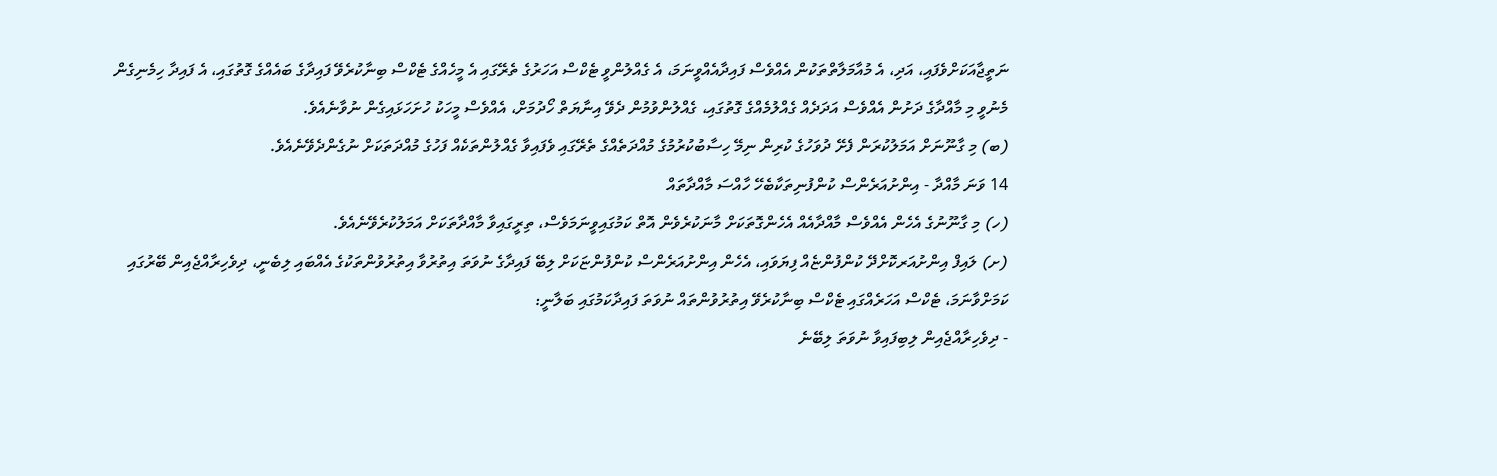ނަތީޖާއަކަށްވެފައި، އަދި، އެ މުއާމަލާތްތަކުން އެއްވެސް ފައިދާއެއްވީނަމަ، އެ ގެއްލުންވީ ޓެކްސް އަހަރުގެ ތެރޭގައި އެ މީހެއްގެ ޓެކްސް ބިނާކުރެވޭ ފައިދާގެ ބައެއްގެ ގޮތުގައި، އެ ފައިދާ ހިމެނިގެން މެނުވީ މި މާއްދާގެ ދަށުން އެއްވެސް އަދަދެއް ގެއްލުމެއްގެ ގޮތުގައި، ގެއްލުންވުމުން ދެވޭ އިނާޔަތް ހޯދުމަށް، އެއްވެސް މީހަކު ހުށަހަޅައިގެން ނުވާނެއެވެ.
(ބ) މި ގާނޫނަށް އަމަލުކުރަން ފެށޭ ދުވަހުގެ ކުރިން ނިމޭ ހިސާބުކުރުމުގެ މުއްދަތެއްގެ ތެރޭގައި ވެފައިވާ ގެއްލުންތަކެއް ފަހުގެ މުއްދަތަކަށް ނުގެންދެވޭނެއެވެ.
14 ވަނަ މާއްދާ - އިންށުއަރެންސް ކުންފުނިތަކާބެހޭ ހާއްސަ މާއްދާތައް
(ހ) މި ގާނޫނުގެ އެހެން އެއްވެސް މާއްދާއެއް އެހެންގޮތަކަށް މާނަކުރެވެން އޮތް ކަމުގައިވީނަމަވެސް، ތިރީގައިވާ މާއްދާތަކަށް އަމަލުކުރެވޭނެއެވެ.
(ށ) ލައިފް އިންށުއަރކޮށްދޭ ކުންފުންޏެއް ފިޔަވައި، އެހެން އިންށުއަރެންސް ކުންފުންޏަކަށް ލިބޭ ފައިދާގެ ނުވަތަ އިތުރުވާ އިތުރުވުންތަކުގެ އެއްބައި ލިބެނީ، ދިވެހިރާއްޖެއިން ބޭރުގައި ކަމަށްވާނަމަ، ޓެކްސް އަހަރެއްގައި ޓެކްސް ބިނާކުރެވޭ އިތުރުވުންތައް ނުވަތަ ފައިދާކަމުގައި ބަލާނީ:
- ދިވެހިރާއްޖެއިން ލިބިފައިވާ ނުވަތަ ލިބޭނެ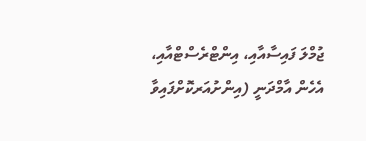ޖުމްލަ ފައިސާއާއި، އިންޓްރެސްޓްއާއި، އެހެން އާމްދަނީ (އިންށުއަރކޮށްފައިވާ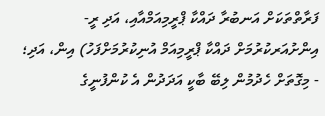ފަރާތްތަކަށް އަނބުރާ ދައްކާ ޕްރީމިއަމްއާއި، އަދި ރީ-އިންށުއަރކުރުމަށް ދައްކާ ޕްރީމިއަމް އުނިކުރުމަށްފަހު) އިން، އަދި؛
- މިގޮތަށް ހެދުމުން ލިބޭ ބާކީ އަދަދުން އެ ކުންފުނީގެ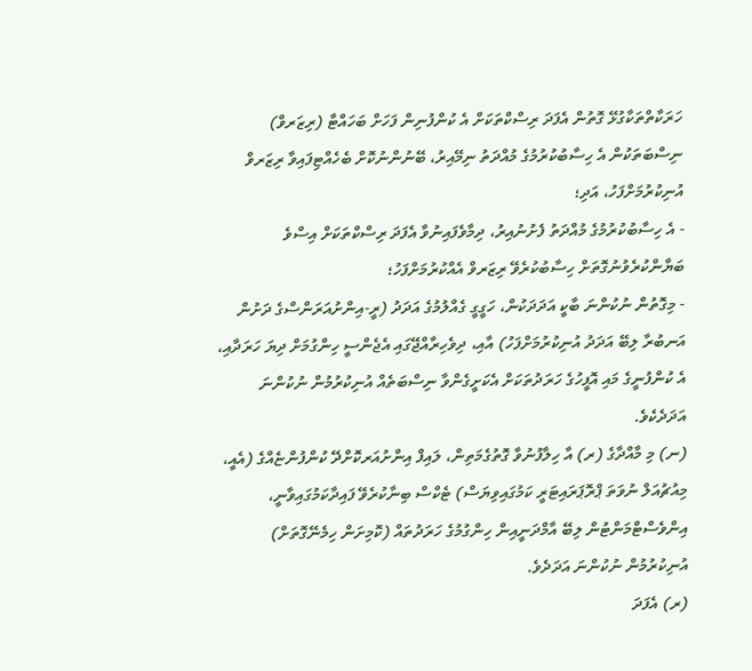ހަރަކާތްތަކާގުޅޭ ގޮތުން އެފަދަ ރިސްކްތަކަށް އެ ކުންފުނިން ފަހަށް ބަހައްޓާ (ރިޒަރވް) ނިސްބަތަކުން އެ ހިސާބުކުރުމުގެ މުއްދަތު ނިމޭއިރު، ބޭނުންނުކޮށް ބެހެއްޓިފައިވާ ރިޒަރވް އުނިކުރުމަށްފަހު، އަދި؛
- އެ ހިސާބުކުރުމުގެ މުއްދަތު ފެށުނުއިރު، ދިމާވެފައިނުވާ އެފަދަ ރިސްކްތަކަށް އިސްވެ ބަޔާންކުރެވުނުގޮތަށް ހިސާބުކުރެވޭ ރިޒަރވް އެއްކުރުމަށްފަހު؛
- މިގޮތުން ނުކުންނަ ބާކީ އަދަދަކުން، ހަގީގީ ގެއްލުމުގެ އަދަދު (ރީ-އިންށުއަރަންސްގެ ދަށުން އަނބުރާ ލިބޭ އަދަދު އުނިކުރުމަށްފަހު) އާއި، ދިވެހިރާއްޖޭގައި އެޖެންސީ ހިންގުމަށް ދިޔަ ހަރަދާއި، އެ ކުންފުނީގެ މައި އޮފީހުގެ ހަރަދުތަކަށް އެކަށީގެންވާ ނިސްބަތެއް އުނިކުރުމުން ނުކުންނަ އަދަދެކެވެ.
(ނ) މި މާއްދާގެ (ރ) އާ ހިލާފުނުވާ ގޮތުގެމަތިން، ލައިފް އިންށުއަރކޮށްދޭ ކުންފުންޏެއްގެ (އެއީ، މިއުޗުއަލް ނުވަތަ ޕްރޮޕަރައިޓަރީ ކަމުގައިވިޔަސް) ޓެކްސް ބިނާކުރެވޭ ފައިދާކަމުގައިވާނީ، އިންވެސްޓްމަންޓުން ލިބޭ އާމްދަނީއިން ހިންގުމުގެ ހަރަދުތައް (ކޮމިށަން ހިމެނޭގޮތަށް) އުނިކުރުމުން ނުކުންނަ އަދަދެވެ.
(ރ) އެފަދަ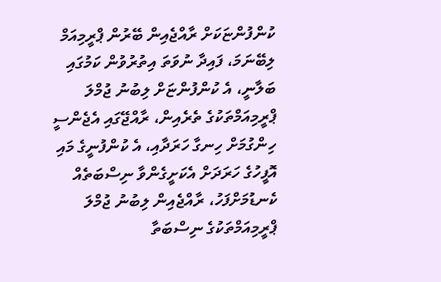ކުންފުންޏަކަށް ރާއްޖެއިން ބޭރުން ޕްރީމިއަމް ލިބޭނަމަ، ފައިދާ ނުވަތަ އިތުރުވުން ކަމުގައި ބަލާނީ، އެ ކުންފުންޏަށް ލިބުނު ޖުމްލަ ޕްރީމިއަމްތަކުގެ ތެރެއިން، ރާއްޖޭގައި އެޖެންސީ ހިންގުމަށް ހިނގާ ހަރަދާއި، އެ ކުންފުނީގެ މައި އޮފީހުގެ ހަރަދަށް އެކަށީގެންވާ ނިސްބަތެއް ކެނޑުމަށްފަހު، ރާއްޖެއިން ލިބުނު ޖުމްލަ ޕްރީމިއަމްތަކުގެ ނިސްބަތާ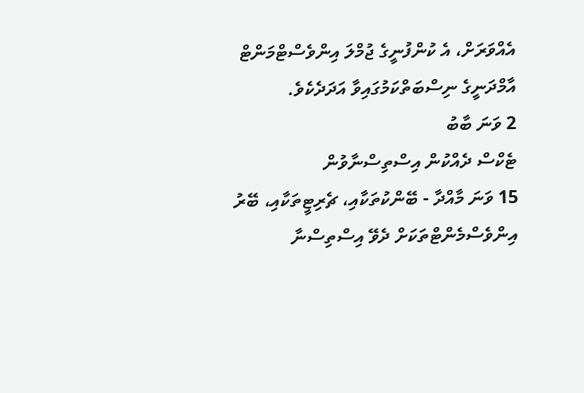އެއްވަރަށް، އެ ކުންފުނީގެ ޖުމްލަ އިންވެސްޓްމަންޓް އާމްދަނީގެ ނިސްބަތްކަމުގައިވާ އަދަދެކެވެ.
2 ވަނަ ބާބު
ޓެކްސް ދެއްކުން އިސްތިސްނާވުން
15 ވަނަ މާއްދާ - ބޭންކުތަކާއި، ޗެރިޓީތަކާއި، ބޭރު އިންވެސްމެންޓްތަކަށް ދެވޭ އިސްތިސްނާ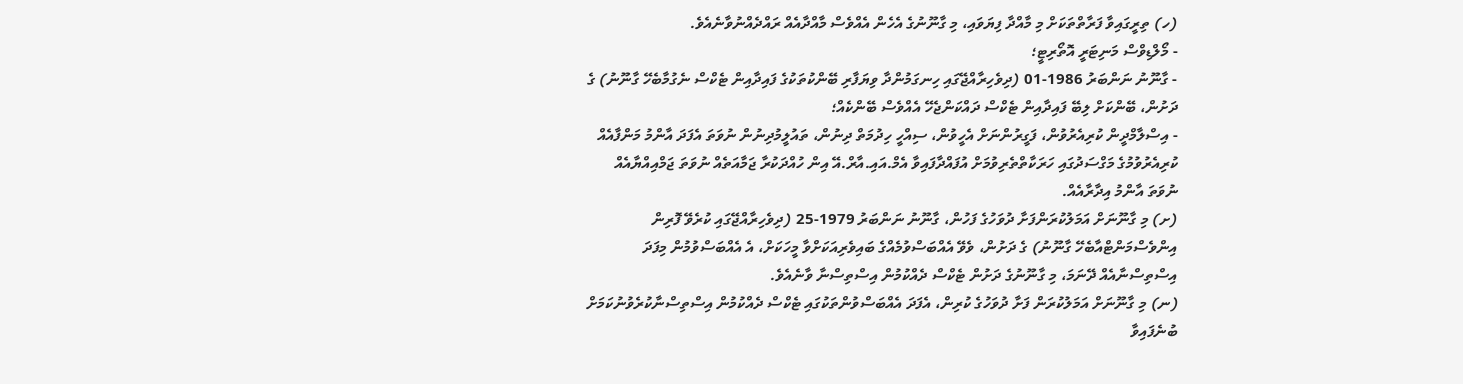(ހ) ތިރީގައިވާ ފަރާތްތަކަށް މި މާއްދާ ފިޔަވައި، މި ގާނޫނުގެ އެހެން އެއްވެސް މާއްދާއެއް ރައްދެއްނުވާނެއެވެ.
- މޯލްޑިވްސް މަނިޓަރީ އޮތޯރިޓީ؛
- ގާނޫނު ނަންބަރު 1986-01 (ދިވެހިރާއްޖޭގައި ހިނގަމުންދާ ވިޔަފާރި ބޭންކުތަކުގެ ފައިދާއިން ޓެކްސް ނެގުމާބެހޭ ގާނޫނު) ގެ ދަށުން، ބޭންކަށް ލިބޭ ފައިދާއިން ޓެކްސް ދައްކަންޖެހޭ އެއްވެސް ބޭންކެއް؛
- އިސްލާމްދީން ކުރިއެރުވުން، ފަގީރުންނަށް އެހީވުން، ސިއްހީ ހިދުމަތް ދިނުން، ތައުލީމުދިނުން ނުވަތަ އެފަދަ އާންމު މަންފާއެއް ކުރިއެރުވުމުގެ މަގްސަދުގައި ހަރަކާތްތެރިވުމަށް އުފައްދާފައިވާ އެމް.އައި.އާރް.އޭ އިން ހުއްދަކުރާ ޖަމާއަތެއް ނުވަތަ ޖަމްއިއްޔާއެއް ނުވަތަ އާންމު އިދާރާއެއް.
(ށ) މި ގާނޫނަށް އަމަލުކުރަންފަށާ ދުވަހުގެ ފަހުން، ގާނޫނު ނަންބަރު 1979-25 (ދިވެހިރާއްޖޭގައި ކުރެވޭ ފޮރިން އިންވެސްމަންޓްއާބެހޭ ގާނޫނު) ގެ ދަށުން، ވެވޭ އެއްބަސްވުމެއްގެ ބައިވެރިއަކަށްވާ މީހަކަށް، އެ އެއްބަސްވުމުން މިފަދަ އިސްތިސްނާއެއް ދޭނަމަ، މި ގާނޫނުގެ ދަށުން ޓެކްސް ދެއްކުމުން އިސްތިސްނާ ވާނެއެވެ.
(ނ) މި ގާނޫނަށް އަމަލުކުރަން ފަށާ ދުވަހުގެ ކުރިން، އެފަދަ އެއްބަސްވުންތަކުގައި ޓެކްސް ދެއްކުމުން އިސްތިސްނާކުރެވުނުކަމަށް ބުނެފައިވާ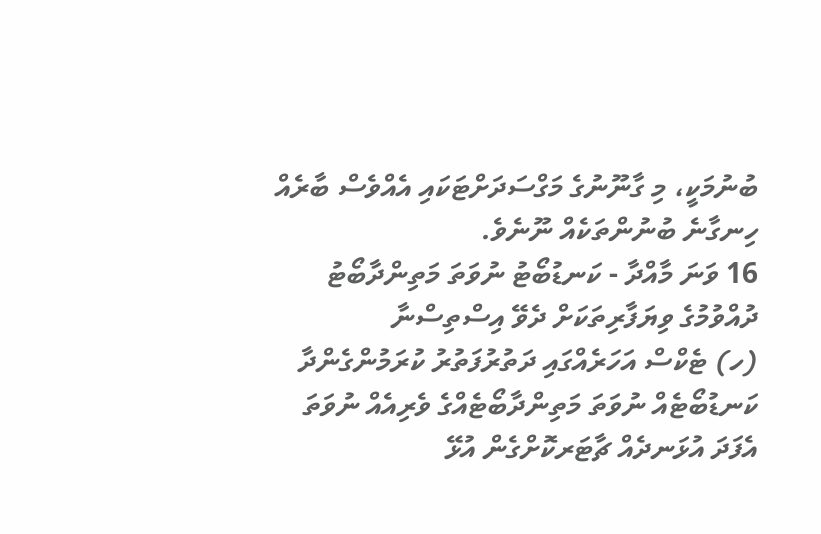ބުނުމަކީ، މި ގާނޫނުގެ މަގްސަދަށްޓަކައި އެއްވެސް ބާރެއް ހިނގާނެ ބުނުންތަކެއް ނޫނެވެ.
16 ވަނަ މާއްދާ - ކަނޑުބޯޓު ނުވަތަ މަތިންދާބޯޓު ދުއްވުމުގެ ވިޔަފާރިތަކަށް ދެވޭ އިސްތިސްނާ
(ހ) ޓެކްސް އަހަރެއްގައި ދަތުރުފަތުރު ކުރަމުންގެންދާ ކަނޑުބޯޓެއް ނުވަތަ މަތިންދާބޯޓެއްގެ ވެރިއެއް ނުވަތަ އެފަދަ އުޅަނދެއް ޗާޓަރކޮށްގެން އުޅޭ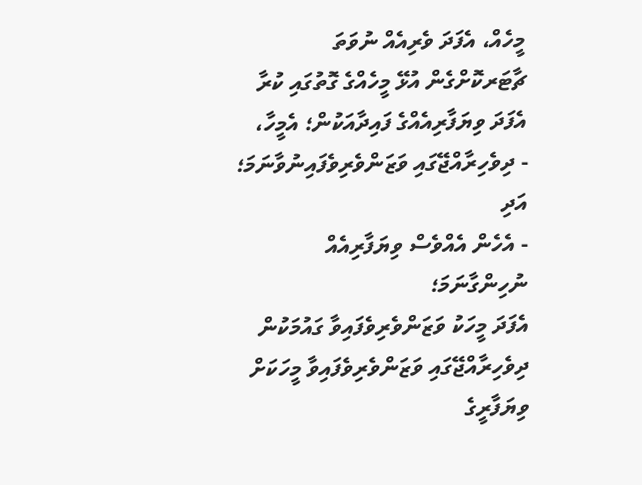މީހެއް، އެފަދަ ވެރިއެއް ނުވަތަ ޗާޓަރކޮށްގެން އުޅޭ މީހެއްގެ ގޮތުގައި ކުރާ އެފަދަ ވިޔަފާރިއެއްގެ ފައިދާއަކުން؛ އެމީހާ،
- ދިވެހިރާއްޖޭގައި ވަޒަންވެރިވެފައިނުވާނަމަ؛ އަދި
- އެހެން އެއްވެސް ވިޔަފާރިއެއް ނުހިންގާނަމަ؛
އެފަދަ މީހަކު ވަޒަންވެރިވެފައިވާ ގައުމަކުން ދިވެހިރާއްޖޭގައި ވަޒަންވެރިވެފައިވާ މީހަކަށް ވިޔަފާރީގެ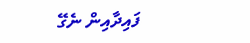ފައިދާއިން ނެގޭ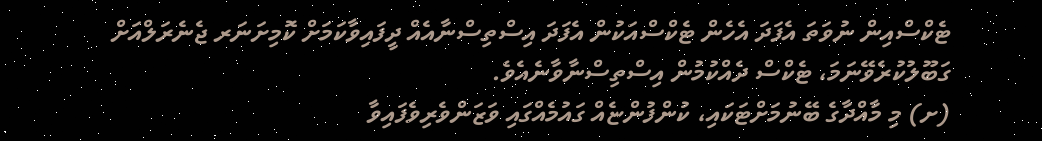ޓެކްސްއިން ނުވަތަ އެފަދަ އެހެން ޓެކްސްއަކުން އެފަދަ އިސްތިސްނާއެއް ދީފައިވާކަމަށް ކޮމިށަނަރ ޖެނެރަލްއަށް ގަބޫލުކުރެވޭނަމަ، ޓެކްސް ދެއްކުމުން އިސްތިސްނާވާނެއެވެ.
(ށ) މި މާއްދާގެ ބޭނުމަށްޓަކައި، ކުންފުންޏެއް ގައުމެއްގައި ވަޒަންވެރިވެފައިވާ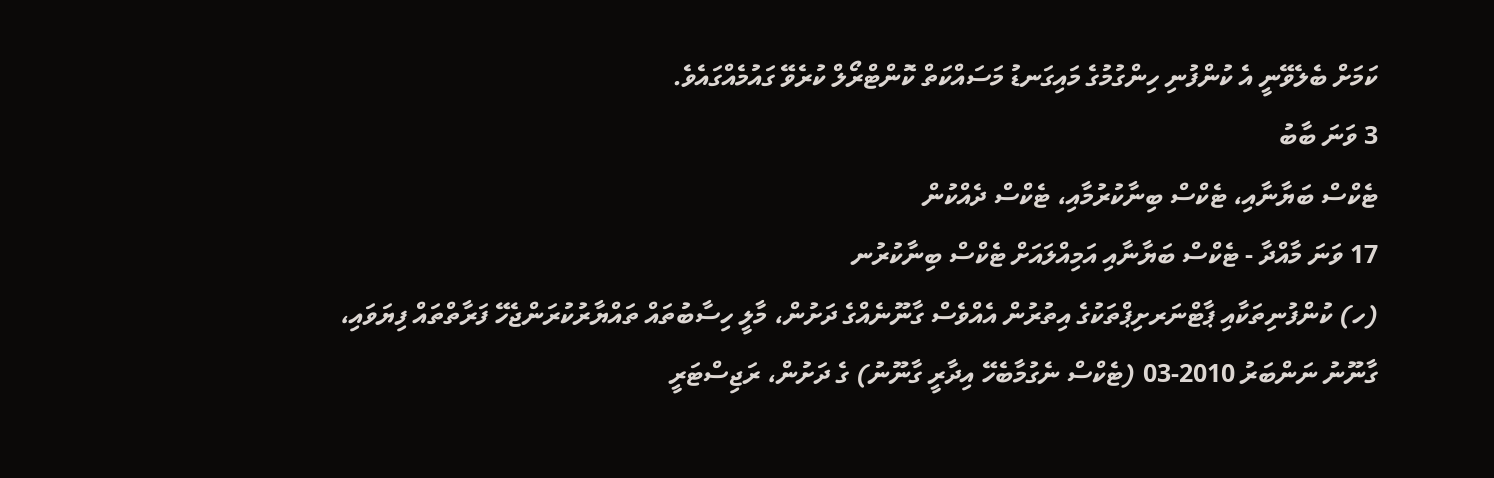ކަމަށް ބެލެވޭނީ އެ ކުންފުނި ހިންގުމުގެ މައިގަނޑު މަސައްކަތް ކޮންޓްރޯލް ކުރެވޭ ގައުމެއްގައެވެ.
3 ވަނަ ބާބު
ޓެކްސް ބަޔާނާއި، ޓެކްސް ބިނާކުރުމާއި، ޓެކްސް ދެއްކުން
17 ވަނަ މާއްދާ - ޓެކްސް ބަޔާނާއި އަމިއްލައަށް ޓެކްސް ބިނާކުރުނ
(ހ) ކުންފުނިތަކާއި ޕާޓްނަރށިޕްތަކުގެ އިތުރުން އެއްވެސް ގާނޫނެއްގެ ދަށުން، މާލީ ހިސާބުތައް ތައްޔާރުކުރަންޖެހޭ ފަރާތްތައް ފިޔަވައި، ގާނޫނު ނަންބަރު 2010-03 (ޓެކްސް ނެގުމާބެހޭ އިދާރީ ގާނޫނު) ގެ ދަށުން، ރަޖިސްޓަރީ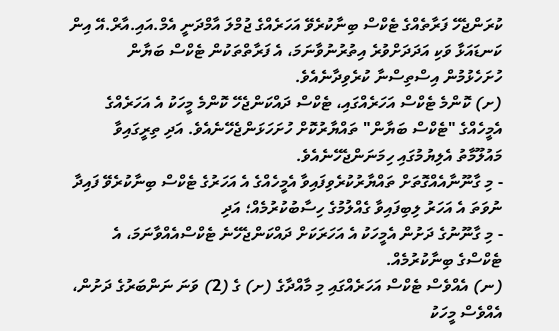ކުރަންޖެހޭ ފަރާތެއްގެ ޓެކްސް ބިނާކުރެވޭ އަހަރެއްގެ ޖުމްލަ އާމްދަނީ އެމް.އައި.އާރް.އޭ އިން ކަނޑައަޅާ ވަކި އަދަދަށްވުރެ އިތުރުނުވާނަމަ، އެ ފަރާތްތަކުން ޓެކްސް ބަޔާން ހުށަހެޅުމުން އިސްތިސްނާ ކުރެވިދާނެއެވެ.
(ށ) ކޮންމެ ޓެކްސް އަހަރެއްގައި، ޓެކްސް ދައްކަންޖެހޭ ކޮންމެ މީހަކު އެ އަހަރެއްގެ އެމީހެއްގެ "ޓެކްސް ބަޔާން" ތައްޔާރުކޮށް ހުށަހަޅަންޖެހޭނެއެވެ. އަދި ތިރީގައިވާ މައުލޫމާތު އެލިޔުމުގައި ހިމަނަންޖެހޭނެއެވެ.
- މި ގާނޫނާއެއްގޮތަށް ތައްޔާރުކުރެވިފައިވާ އެމީހެއްގެ އެ އަހަރުގެ ޓެކްސް ބިނާކުރެވޭ ފައިދާ ނުވަތަ އެ އަހަރު ލިބިފައިވާ ގެއްލުމުގެ ހިސާބުކުރުމެއް؛ އަދި
- މި ގާނޫނުގެ ދަށުން އެމީހަކު އެ އަހަރަކަށް ދައްކަންޖެހޭނެ ޓެކްސްއެއްވާނަމަ، އެ ޓެކްސްގެ ބިނާކުރުމެއް.
(ނ) އެއްވެސް ޓެކްސް އަހަރެއްގައި މި މާއްދާގެ (ށ) ގެ (2) ވަނަ ނަންބަރުގެ ދަށުން، އެއްވެސް މީހަކު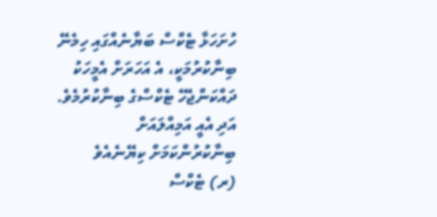ހުށަހަޅާ ޓެކްސް ބަޔާނެއްގައި ހިމެނޭ ބިނާކުރުމަކީ، އެ އަހަރަށް އެމީހަކު ދައްކަންޖެހޭ ޓެކްސްގެ ބިނާކުރުމެވެ. އަދި އެއީ އަމިއްލައަށް ބިނާކުރުންކަމަށް ކިޔޭނެއެވެ
(ރ) ޓެކްސް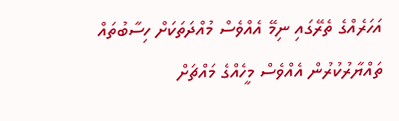އަހަރެއްގެ ތެރޭގައި ނިމޭ އެއްވެސް މުއްދަތަކަށް ހިސާބުތައް ތައްޔާރުކުރުން އެއްވެސް މީހެއްގެ މައްޗަށް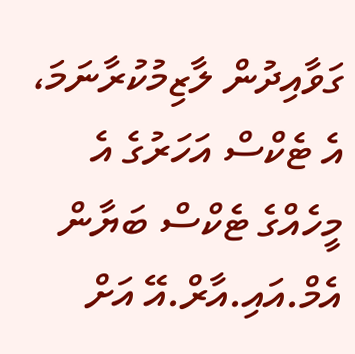ގަވާއިދުން ލާޒިމުކުރާނަމަ، އެ ޓެކްސް އަހަރުގެ އެ މީހެއްގެ ޓެކްސް ބަޔާން އެމް.އައި.އާރް.އޭ އަށް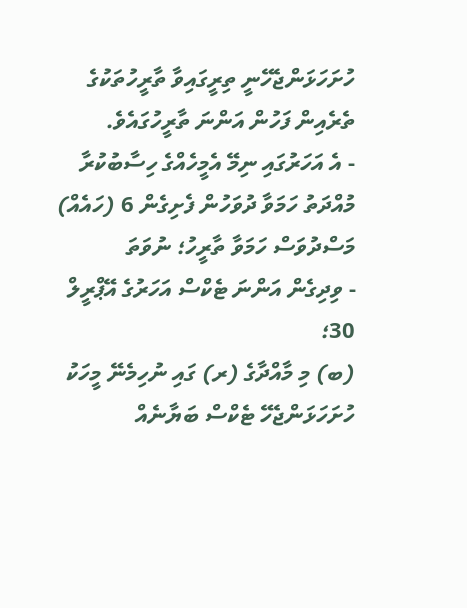ހުށަހަޅަންޖެހޭނީ ތިރީގައިވާ ތާރީހުތަކުގެ ތެރެއިން ފަހުން އަންނަ ތާރީހުގައެވެ.
- އެ އަހަރުގައި ނިމޭ އެމީހެއްގެ ހިސާބުކުރާ މުއްދަތު ހަމަވާ ދުވަހުން ފެށިގެން 6 (ހައެއް) މަސްދުވަސް ހަމަވާ ތާރީހު؛ ނުވަތަ
- ވިދިގެން އަންނަ ޓެކްސް އަހަރުގެ އޭޕްރީލް 30؛
(ބ) މި މާއްދާގެ (ރ) ގައި ނުހިމެނޭ މީހަކު ހުށަހަޅަންޖެހޭ ޓެކްސް ބަޔާނެއް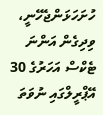ހުށަހަޅަންޖެހޭނީ، ވިދިގެން އަންނަ ޓެކްސް އަހަރުގެ 30 އޭޕްރީލްގައި ނުވަތަ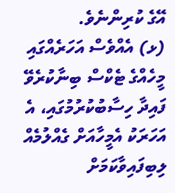އޭގެ ކުރިންނެވެ.
(ޅ) އެއްވެސް އަހަރެއްގައި މީހެއްގެ ޓެކްސް ބިނާކުރެވޭ ފައިދާ ހިސާބުކުރުމުގައި، އެ އަހަރަކު އެމީހާއަށް ގެއްލުމެއް ލިބިފައިވާކަމަށް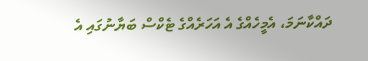ދައްކާނަމަ، އެމީހެއްގެ އެ އަހަރެއްގެ ޓެކްސް ބަޔާނުގައި އެ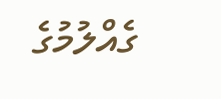ގެއްލުމުގެ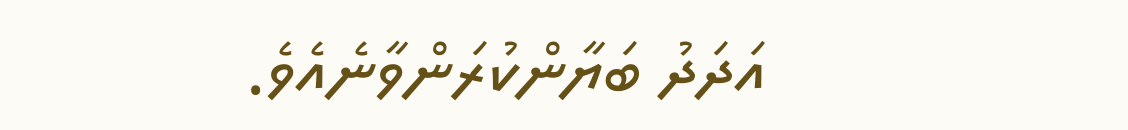އަދަދު ބަޔާންކުރަންވާނެއެވެ.